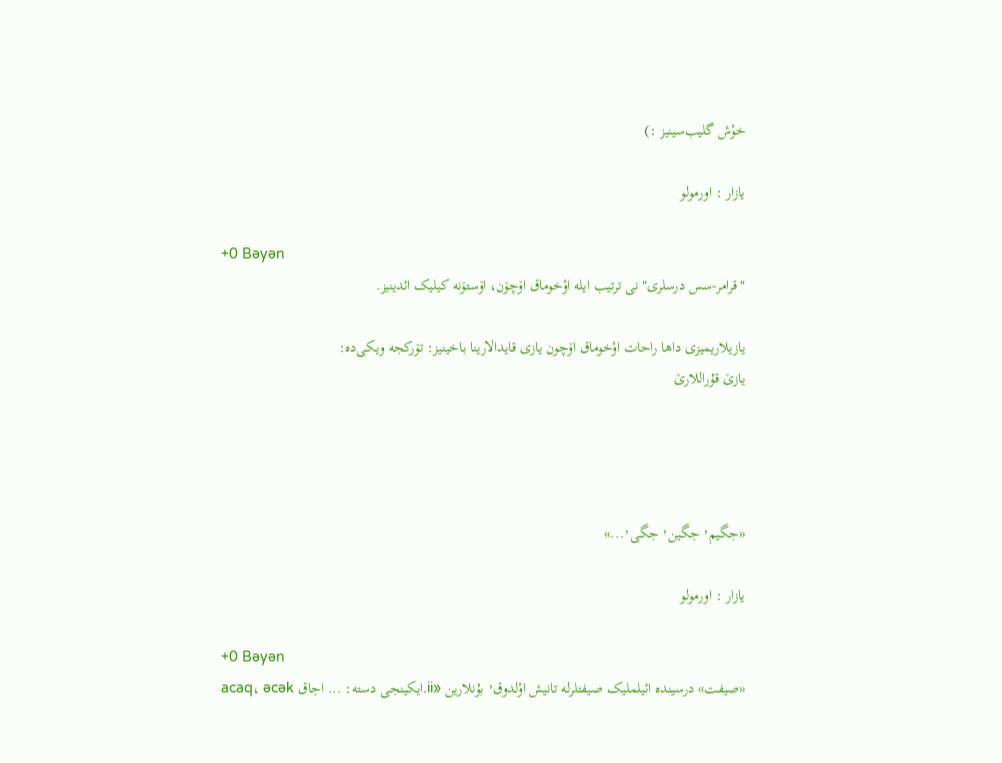خوْش گلیب‌سینیز :)

یازار : اورمولو

+0 Bəyən
"قرامر-سس درسلری‌"نی ترتیب ایله اوْخوماق اۆچۆن، اۆستۆنه کیلیک ائدینیز.

یازیلاریمیزی داها راحات اوْخوماق اۆچون یازی قایدالارینا باخینیز: تۆرکجه ویکی‌ده:
یازێ قۇراللارێ




«جگیم٬ جگین٬ جگی٬...»

یازار : اورمولو

+0 Bəyən
«صیفت» درسینده ائیلملیک صیفتلرله تانیش اوْلدوق٬ بۇنلارین «ii.ایکینجی دسته: ... اجاق acaq، əcək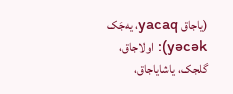(یاجاق yacaq، یه‌جَک yəcək): اولاجاق، گلجک، یاشایاجاق،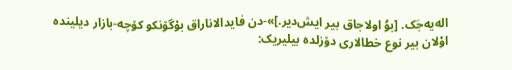اله‌یه‌جَک. [بوُ اولاجاق بیر ایش‌دیر.]»-دن فایدالاناراق بۇگۆنکو کۆچه-بازار دیلینده اوْلان بیر نوع خطالاری دۆزلده بیلیریک: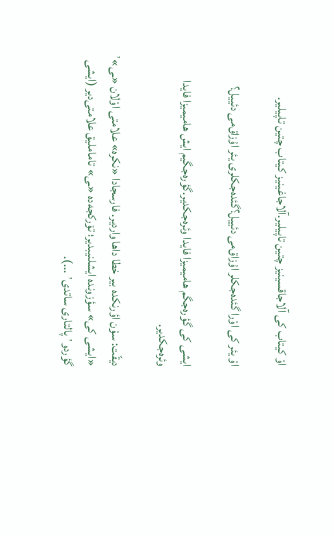اوْ کیتاب کی آلاجاقسینیز چتین تاپیلیر.آلاجاغینیز کیتاب چتین تاپیلیر.

اوْ یئر کی اوْرا گئده‌جکلر اۇزاق‌می دئییل؟گئده‌جکلری یئر اۇزاق‌می دئییل؟

ایشی کی گؤره‌جگم هامیمیزا فایدا وئره‌جکدیر.گؤره‌جگیم ایش هامیمیزا فایدا وئره‌جکدیر.

دیقّت: سوْن اؤرنکده بیر خطا داها واردیر. فارسجادا «نکره» علامتی اوْلان «ـی»٬ «ایشی کی» سؤزونده ایشلنیبدیر؛ تۆرکجه‌ده «ـی» تاماملیق علامتی‌دیر (ایشی گؤردو٬ پالتاری ساتدی٬ ...).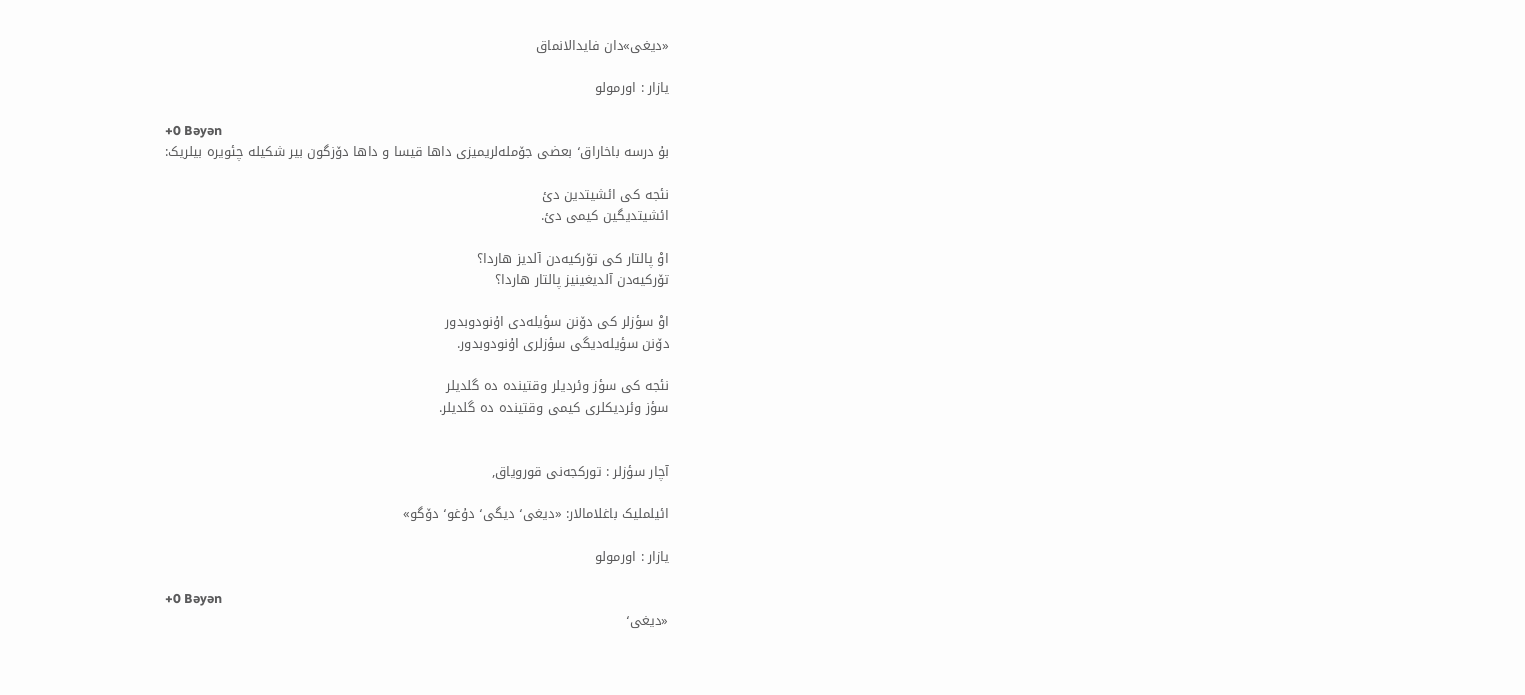«دیغی»دان فایدالانماق

یازار : اورمولو

+0 Bəyən
بۇ درسه باخاراق٬ بعضی جۆمله‌لریمیزی داها قیسا و داها دۆزگون بیر شکیله چئویره بیلریک:

نئجه کی ائشیتدین دئ
ائشیتدیگین کیمی دئ.

اوْ پالتار کی تۆرکیه‌دن آلدیز هاردا؟
تۆرکیه‌دن آلدیغینیز پالتار هاردا؟

اوْ سؤزلر کی دۆنن سؤیله‌دی اۇنودوبدور
دۆنن سؤیله‌دیگی سؤزلری اۇنودوبدور.

نئجه کی سؤز وئردیلر وقتینده ده گلدیلر
سؤز وئردیکلری کیمی وقتینده ده گلدیلر.


آچار سؤزلر : تورکجه‌نی قورویاق,

ائیلملیک باغلامالار: «دیغی٬ دیگی٬ دۇغو٬ دۆگو»

یازار : اورمولو

+0 Bəyən
«دیغی٬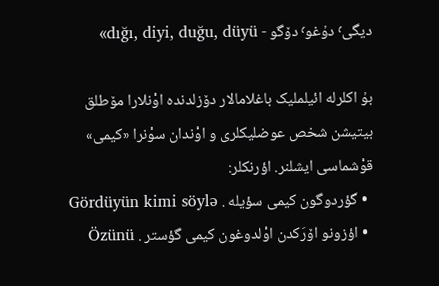دیگی٬ دۇغو٬ دۆگو - dığı, diyi, duğu, düyü»

بۇ اکلرله ائیلملیک باغلامالار دۆزلدنده اوْنلارا مۆطلق بیتیشن شخص عوضلیکلری و اوْندان سوْنرا «کیمی» قوْشماسی ایشلنر. اؤرنکلر:
  • گؤردوگون کیمی سؤیله . Gördüyün kimi söylə
  • اؤزونو اۆرَکدن اوْلدوغون کیمی گؤستر . Özünü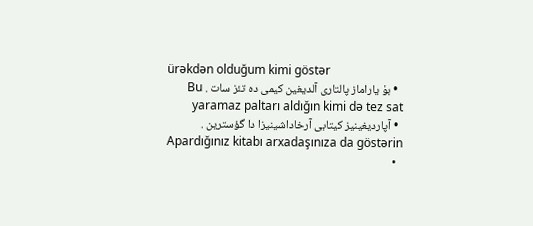ürəkdən olduğum kimi göstər
  • بۇ یاراماز پالتاری آلدیغین کیمی ده تئز سات . Bu yaramaz paltarı aldığın kimi də tez sat
  • آپاردیغینیز کیتابی آرخاداشینیزا دا گؤسترین . Apardığınız kitabı arxadaşınıza da göstərin
  •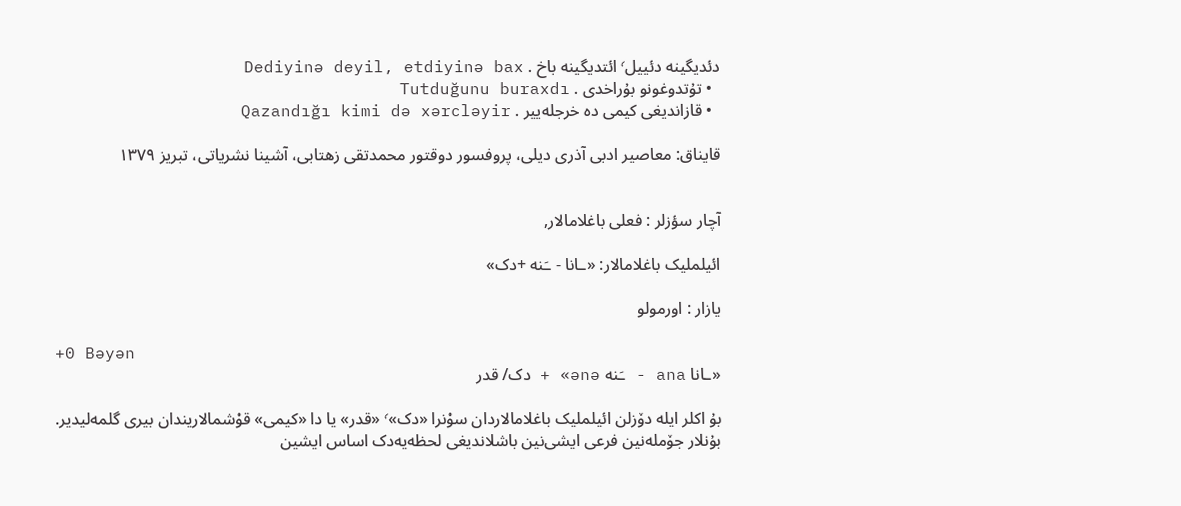دئدیگینه دئییل٬ ائتدیگینه باخ . Dediyinə deyil, etdiyinə bax
  • تۇتدوغونو بۇراخدی . Tutduğunu buraxdı
  • قازاندیغی کیمی ده خرجله‌ییر . Qazandığı kimi də xərcləyir

قایناق: معاصیر ادبی آذری دیلی، پروفسور دوقتور محمدتقی زهتابی، آشینا نشریاتی، تبریز ۱۳۷۹


آچار سؤزلر : فعلی باغلامالار,

ائیلملیک باغلامالار: «ـانا - ـَنه +دک»

یازار : اورمولو

+0 Bəyən
«ـانا ana - ـَنه ənə» + دک/ قدر

بۇ اکلر ایله دۆزلن ائیلملیک باغلامالاردان سوْنرا «دک»٬ «قدر» یا دا «کیمی» قوْشمالاریندان بیری گلمه‌لیدیر. بۇنلار جۆمله‌نین فرعی ایشی‌نین باشلاندیغی لحظه‌یه‌دک اساس ایشین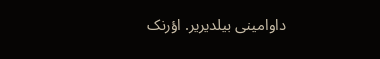داوامینی بیلدیریر. اؤرنک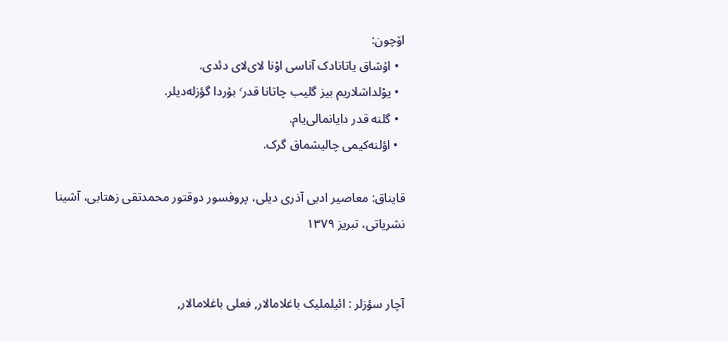اۆچون:
  • اۇشاق یاتانادک آناسی اوْنا لای‌لای دئدی.
  • یوْلداشلاریم بیز گلیب چاتانا قدر٬ بۇردا گؤزله‌دیلر.
  • گلنه قدر دایانمالی‌یام.
  • اؤلنه‌کیمی چالیشماق گرک.

قایناق: معاصیر ادبی آذری دیلی، پروفسور دوقتور محمدتقی زهتابی، آشینا نشریاتی، تبریز ۱۳۷۹


آچار سؤزلر : ائیلملیک باغلامالار, فعلی باغلامالار,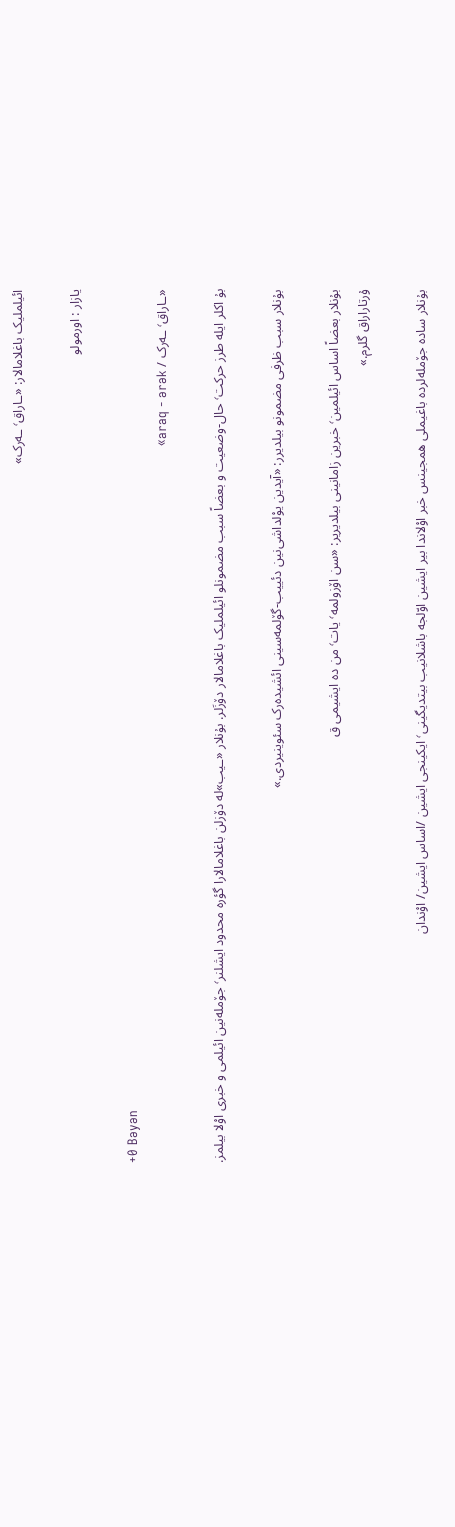ائیلملیک باغلامالار: «ـاراق٬ ـه‌رک»

یازار : اورمولو

+0 Bəyən
«ـاراق٬ ـه‌رک / araq - ərək»

بۇ اکلر ایله طرز حرکت٬ حال-وضعیت و بعضاً سبب مضمونلو ائیلملیک باغلامالار دۆزَلر. بۇنلار «ـیب»له دۆزلن باغلامالارا گؤره محدود ایشلنر٬ جۆمله‌نین ائیلمی و خبری اوْلا بیلمز.

بۇنلار سبب ظرفی مضمونو بیلدیرر: «آیدین یوْلداشی‌نین دئییب-گۆلمه‌سینی ائشیده‌رک سئوینیردی.»

بۇنلار بعضاً اساس ائیلمین٬ خبرین زامانینی بیلدیریر: «سن اۆزولمه٬ یات٬ من ده ایشیمی ق
ۇرتاراراق گلرم.»

بۇنلار ساده جۆمله‌لرده باغیملی همجینس خبر اوْلاندا بیر ایشین اوّلجه باشلانیب بیتدیگینی٬ ایکینجی ایشین /اساس ایشین/ اوْندان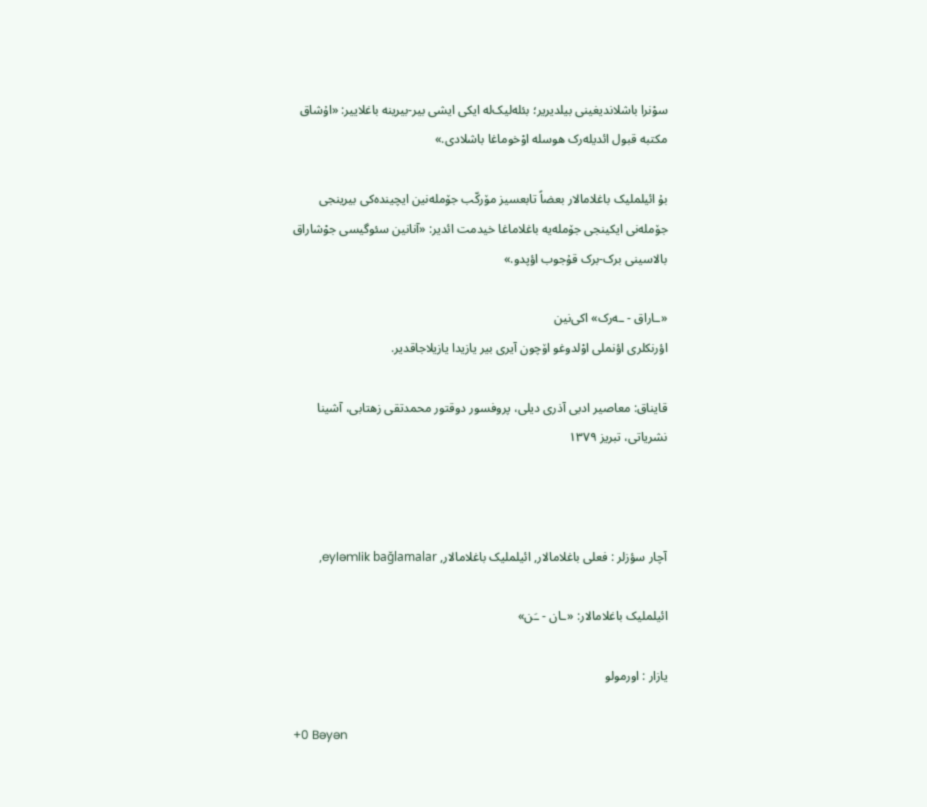سوْنرا باشلاندیغینی بیلدیریر؛ بئله‌لیک‌له ایکی ایشی بیر-بیرینه باغلاییر: «اۇشاق مکتبه قبول ائدیله‌رک هوسله اوْخوماغا باشلادی.»

بۇ ائیلملیک باغلامالار بعضاً تابعسیز مۆرکّب جۆمله‌نین ایچینده‌کی بیرینجی جۆمله‌نی ایکینجی جۆمله‌یه باغلاماغا خیدمت ائدیر: «آنانین سئوگیسی جوْشاراق بالاسینی برک-برک قۇجوب اؤپدو.»

«ـاراق - ـه‌رک» اکی‌نین
اؤرنکلری اؤنملی اوْلدوغو اۆچون آیری بیر یازیدا یازیلاجاقدیر.

قایناق: معاصیر ادبی آذری دیلی، پروفسور دوقتور محمدتقی زهتابی، آشینا نشریاتی، تبریز ۱۳۷۹



آچار سؤزلر : فعلی باغلامالار, ائیلملیک باغلامالار, eyləmlik bağlamalar,

ائیلملیک باغلامالار: «ـان - ـَن»

یازار : اورمولو

+0 Bəyən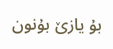بۇ یازێ بۇنون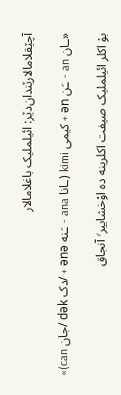آچێقلامالارێندان‌دێر: ائیلملیک باغلامالار

«ـان an - ـَن ən + کیمی kimi (ـانا ana - ـَنه ənə + /دک dək /جان can)»

بۇ اکلر ائیلملیک صیفت اکلرینه ده اوْخشاییر٬ آنجاق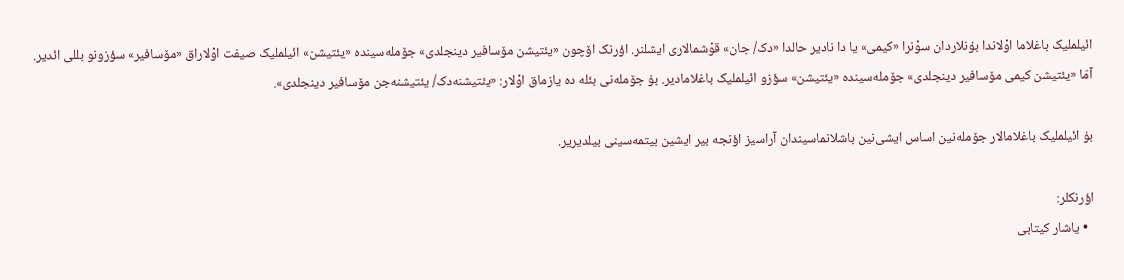ائیلملیک باغلاما اوْلاندا بۇنلاردان سوْنرا «کیمی» یا دا نادیر حالدا «دک/ جان» قوْشمالاری ایشلنر. اؤرنک اۆچون «یئتیشن مۆسافیر دینجلدی» جۆمله‌سینده «یئتیشن» ائیلملیک صیفت اوْلاراق «مۆسافیر» سؤزونو بللی ائدیر. آمّا «یئتیشن کیمی مۆسافیر دینجلدی» جۆمله‌سینده «یئتیشن» سؤزو ائیلملیک باغلامادیر. بۇ جۆمله‌نی بئله ده یازماق اوْلار: «یئتیشنه‌دک/ یئتیشنه‌جن مۆسافیر دینجلدی».

بۇ ائیلملیک باغلامالار جۆمله‌نین اساس ایشی‌نین باشلانماسیندان آراسیز اؤنجه بیر ایشین بیتمه‌سینی بیلدیریر.

اؤرنکلر:
  • یاشار کیتابی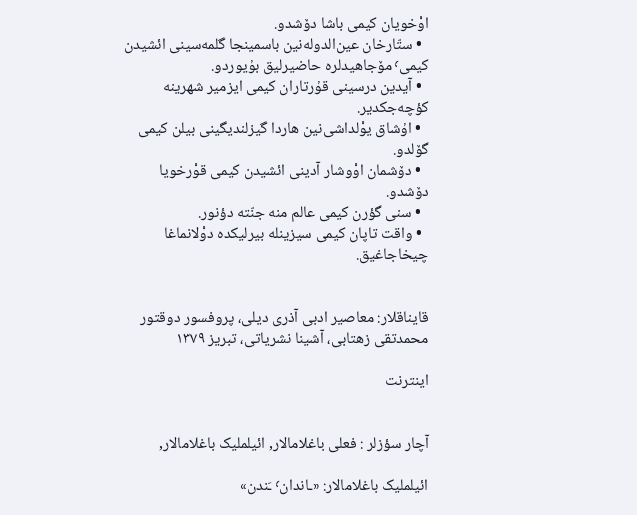اوْخویان کیمی باشا دۆشدو.
  • ستّارخان عین‌الدوله‌نین باسمینجا گلمه‌سینی ائشیدن کیمی٬ مۆجاهیدلره حاضیرلیق بۇیوردو.
  • آیدین درسینی قۇرتاران کیمی ایزمیر شهرینه کؤچه‌جکدیر.
  • اۇشاق یوْلداشی‌نین هاردا گیزلندیگینی بیلن کیمی گۆلدو.
  • دۆشمان اوْوشار آدینی ائشیدن کیمی قوْرخویا دۆشدو.
  • سنی گؤرن کیمی عالم منه جنّته دؤنور.
  • واقت تاپان کیمی سیزینله بیرلیکده دوْلانماغا چیخاجاغیق.


قایناقلار: معاصیر ادبی آذری دیلی، پروفسور دوقتور محمدتقی زهتابی، آشینا نشریاتی، تبریز ۱۳۷۹

اینترنت


آچار سؤزلر : فعلی باغلامالار, ائیلملیک باغلامالار,

ائیلملیک باغلامالار: «ـاندان٬ ـَندن»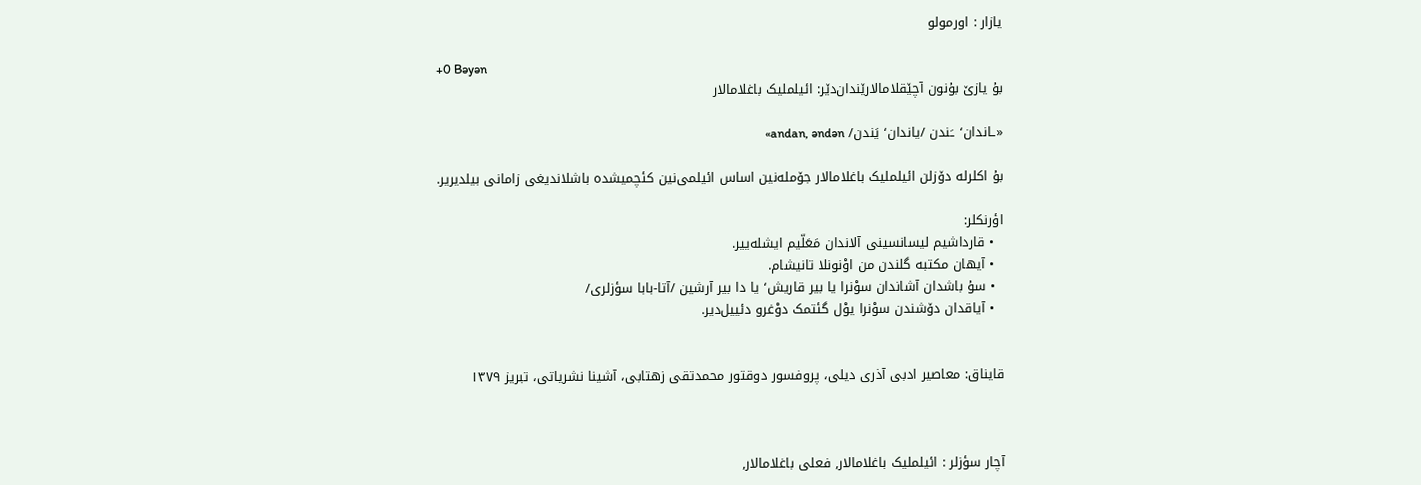یازار : اورمولو

+0 Bəyən
بۇ یازێ بۇنون آچێقلامالارێندان‌دێر: ائیلملیک باغلامالار

«ـاندان٬ ـَندن /یاندان٬ یَندن/ andan, əndən»

بۇ اکلرله دۆزلن ائیلملیک باغلامالار جۆمله‌نین اساس ائیلمی‌نین کئچمیشده باشلاندیغی زامانی بیلدیریر.

اؤرنکلر:
  • قارداشیم لیسانسینی آلاندان مَعَلّیم ایشله‌ییر.
  • آیهان مکتبه گلندن من اوْنونلا تانیشام.
  • سۇ باشدان آشاندان سوْنرا یا بیر قاریش٬ یا دا بیر آرشین /آتا-بابا سؤزلری/
  • آیاقدان دۆشندن سوْنرا یوْل گئتمک دوْغرو دئییل‌دیر.


قایناق: معاصیر ادبی آذری دیلی، پروفسور دوقتور محمدتقی زهتابی، آشینا نشریاتی، تبریز ۱۳۷۹



آچار سؤزلر : ائیلملیک باغلامالار, فعلی باغلامالار,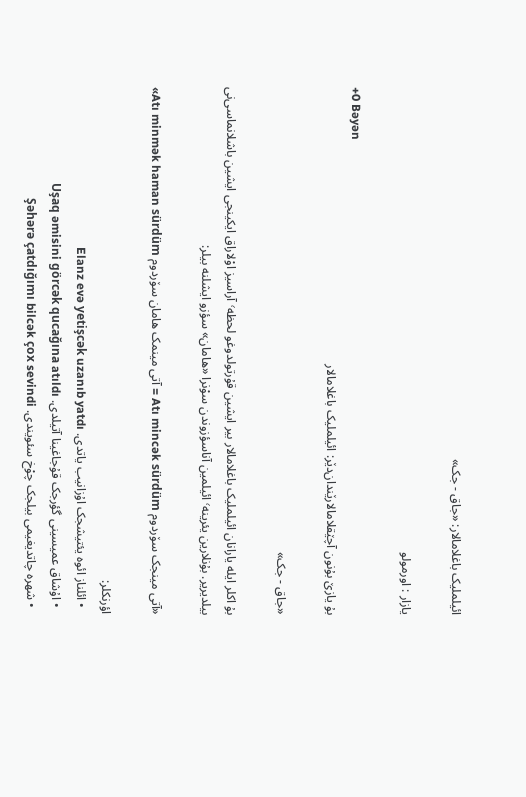ائیلملیک باغلامالار: «جاق - جک»

یازار : اورمولو

+0 Bəyən
بۇ یازێ بۇنون آچێقلامالارێندان‌دێر: ائیلملیک باغلامالار

«جاق - جک»

بۇ اکلر ایله یارانان ائیلملیک باغلامالار بیر ایشین قۇرتولدوغو لحظه٬ آراسیز اوْلاراق ایکینجی ایشین باشلانماسی‌نی بیلدیریر. بۇنلارین یئرینه٬ ائیلمین آناسؤزوندن سوْنرا «هامان» سؤزو ایشلنه بیلر:

«آتی مینجک سۆردوم Atı mincək sürdüm = آتی مینمک هامان سۆردوم Atı minmək haman sürdüm»

اؤرنکلر:
  • ائلناز ائوه یئتیشجک اۇزانیب یاتدی. Elanz evə yetişcək uzanıb yatdı
  • اۇشاق عمیسینی گؤرجک قۇجاغینا آتیلدی. Uşaq əmisini görcək qucağına atıldı
  • شهره چاتدیغیمی بیلجک چوْخ سئویندی. Şəhərə çatdığımı bilcək çox sevindi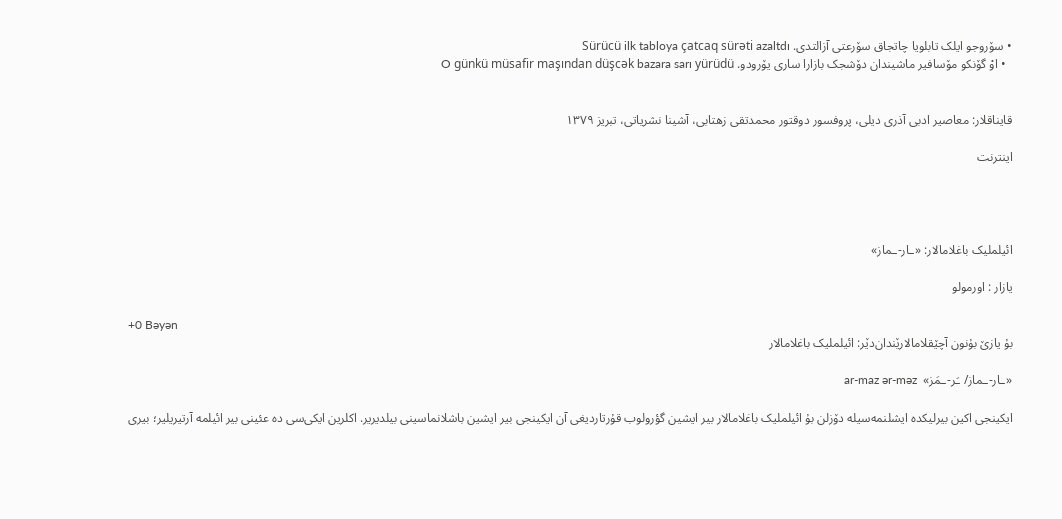• سۆروجو ایلک تابلویا چاتجاق سۆرعتی آزالتدی. Sürücü ilk tabloya çatcaq sürəti azaltdı
  • اوْ گۆنکو مۆسافیر ماشیندان دۆشجک بازارا ساری یۆرودو. O günkü müsafir maşından düşcək bazara sarı yürüdü


قایناقلار: معاصیر ادبی آذری دیلی، پروفسور دوقتور محمدتقی زهتابی، آشینا نشریاتی، تبریز ۱۳۷۹

اینترنت




ائیلملیک باغلامالار: «ـار-ـماز»

یازار : اورمولو

+0 Bəyən
بۇ یازێ بۇنون آچێقلامالارێندان‌دێر: ائیلملیک باغلامالار

«ـار-ـماز/ ـَر-ـمَز»  ar-maz ər-məz

ایکینجی اکین بیرلیکده ایشلنمه‌سیله دۆزلن بۇ ائیلملیک باغلامالار بیر ایشین گؤرولوب قۇرتاردیغی آن ایکینجی بیر ایشین باشلانماسینی بیلدیریر. اکلرین ایکی‌سی ده عئینی بیر ائیلمه آرتیریلیر؛ بیری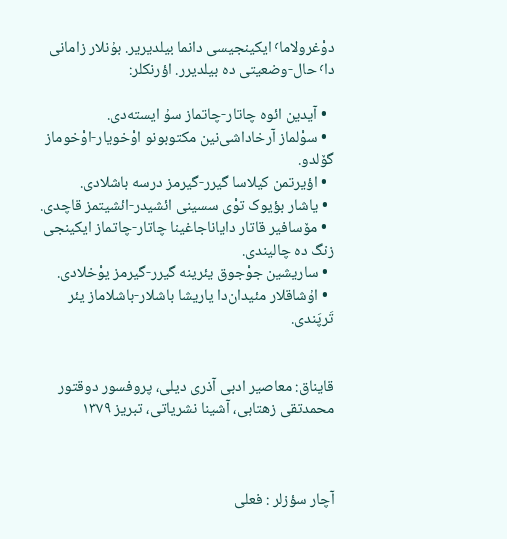دوْغرولاما٬ ایکینجیسی دانما بیلدیریر. بۇنلار زامانی دا٬ حال-وضعیتی ده بیلدیرر. اؤرنکلر:

  • آیدین ائوه چاتار-چاتماز سۇ ایسته‌دی.
  • سوْلماز آرخاداشی‌نین مکتوبونو اوْخویار-اوْخوماز گۆلدو.
  • اؤیرتمن کیلاسا گیرر-گیرمز درسه باشلادی.
  • یاشار بؤیوک توْی سسینی ائشیدر-ائشیتمز قاچدی.
  • مۆسافیر قاتار دایاناجاغینا چاتار-چاتماز ایکینجی زنگ ده چالیندی.
  • ساریشین جوْجوق یئرینه گیرر-گیرمز یوْخلادی.
  • اۇشاقلار مئیدان‌دا یاریشا باشلار-باشلاماز یئر تَرپَندی.


قایناق: معاصیر ادبی آذری دیلی، پروفسور دوقتور محمدتقی زهتابی، آشینا نشریاتی، تبریز ۱۳۷۹



آچار سؤزلر : فعلی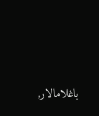باغلامالار,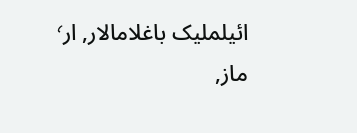ائیلملیک باغلامالار, ار٬ ماز,